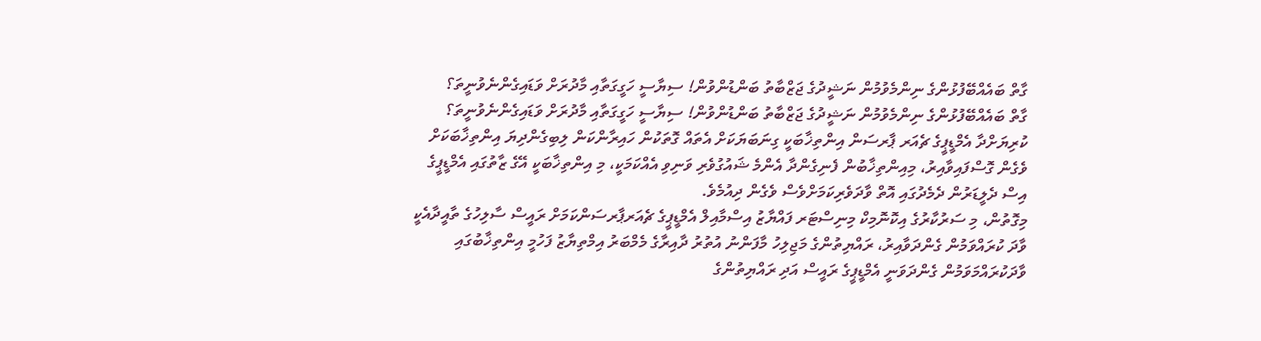ގާތް ބައެއްބޭފުޅުންގެ ނިންމެވުމުން ނަޝީދުގެ ޖަޒްބާތު ބަންޑުންވުން! ސިޔާސީ ހަގީގަތާއި މާދުރަށް ވަޑައިގެންނެވުނީތަ؟
ގާތް ބައެއްބޭފުޅުންގެ ނިންމެވުމުން ނަޝީދުގެ ޖަޒްބާތު ބަންޑުންވުން! ސިޔާސީ ހަގީގަތާއި މާދުރަށް ވަޑައިގެންނެވުނީތަ؟
ކުރިޔަށްދާ އެމްޑީޕީގެ ޗެއަރ ޕާރސަން އިންތިޚާބަކީ ގިނަބަޔަކަށް އެތައް ގޮތަކުން ހައިރާންކަން ލިބިގެންދިޔަ އިންތިޚާބަކަށް ވެގެން ގޮސްފައިވާއިރު، މިއިންތިޚާބުން ފެނިގެންދާ އެންމެ ޝައުގުވެރި ވަނިވި އެއްކަމަކީ، މި އިންތިޚާބަކީ އޭގެ ޒާތުގައި އެމްޑީޕީގެ އިސް ދެލީޑަރުން ދެމެދުގައި އޮތް ވާދަވެރިކަމަށްވެސް ވެގެން ދިއުމެވެ.
މިގޮތުން، މި ސަރުކާރުގެ އިކޮނޮމިކް މިނިސްޓަރ ފައްޔާޒު އިސްމާއިލް އެމްޑީޕީގެ ޗެއަރޕާރސަންކަމަށް ރައީސް ސާލިހުގެ ތާއީދާއެކީ ވާދަ ކުރައްވަމުން ގެންދަވާއިރު، ރައްޔިތުންގެ މަޖިލިހު މާފަންނު އުތުރު ދާއިރާގެ މެމްބަރު އިމްތިޔާޒު ފަހުމީ އިންތިޚާބުގައި ވާދަކުރައްމަވަމުން ގެންދަވަނީ އެމްޑީޕީގެ ރައީސް އަދި ރައްޔިތުންގެ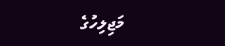މަޖިލިހުގެ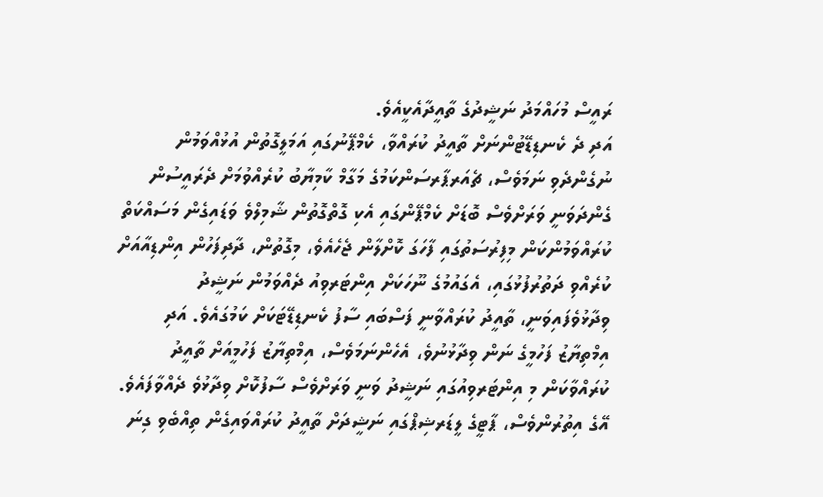ރައީސް މުހައްމަދު ނަޝީދުގެ ތާއީދާއެކީއެވެ.
އަދި ދެ ކެނޑިޑޭޓުންނަށް ތާއީދު ކުރައްވާ، ކެމްޕޭނުގައި އަމަލީގޮތުން އުޅުއްވަމުން ނުގެންދެވި ނަމަވެސް، ޗެއަރޕާރސަންކަމުގެ މަގާމް ކާމިޔާބު ކުރެއްވުމަށް ދެރައީސުން ގެންދަވަނީ ވަރަށްވެސް ބޮޑަށް ކެމްޕޭންގައި އެކި ގޮތްގޮތުން ޝާމިލްވެ ވަޑައިގެން މަސައްކަތް ކުރައްވަމުންކަން މިފިރުސަތުގައި ފާހަގަ ކޮށްލާން ޖެހެއެވެ، މިގޮތުން، ދާދިފަހުން އިންޑިއާއަށް ކުރެއްވި ދަތުރުފުޅުގައި، އެގައުމުގެ ނޫހަކަށް އިންޓަރވިއު ދެއްވަމުން ނަޝީދު ވިދާޅުވެފައިވަނީ، ތާއީދު ކުރައްވާނީ ފަސްބައި ސާފު ކެނޑިޑޭޓަކަށް ކަމުގައެވެ. އަދި އިމްތިޔާޒު ފަހުމީގެ ނަން ވިދާޅުނުވެ، އެހެންނަމަވެސް، އިމްތިޔާޒު ފަހުމީއަށް ތާއީދު ކުރައްވާކަން މި އިންޓަރވިއުގައި ނަޝީދު ވަނީ ވަރަށްވެސް ސާފުކޮށް ވިދާޅުވެ ދެއްވާފައެވެ.
އޭގެ އިތުރުންވެސް، ޕާޓީގެ ލީޑަރޝިޕްގައި ނަޝީދަށް ތާއީދު ކުރައްވައިގެން ތިއްބެވި ގިނަ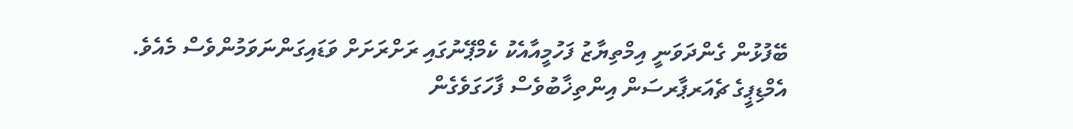ބޭފުޅުން ގެންދަވަނީ އިމްތިޔާޒު ފަހުމީއާއެކު ކެމްޕޭނުގައި ރަށްރަށަށް ވަޑައިގަންނަވަމުންވެސް މެއެވެ.
އެމްޑިޕީގެ ޗެއަރޕާރސަން އިންތިޚާބުވެސް ފާހަގަވެގެން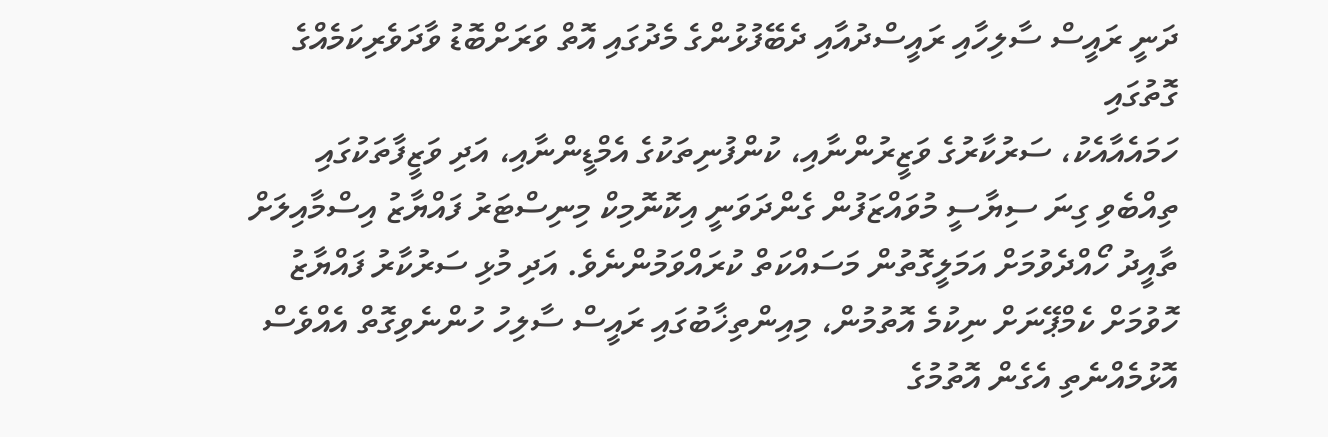ދަނީ ރައީސް ސާލިހާއި ރައީސްދުއާއި ދެބޭފުޅުންގެ މެދުގައި އޮތް ވަރަށްބޮޑު ވާދަވެރިކަމެއްގެ ގޮތުގައި
ހަމައެއާއެކު، ސަރުކާރުގެ ވަޒީރުންނާއި، ކުންފުނިތަކުގެ އެމްޑީންނާއި، އަދި ވަޒީފާތަކުގައި ތިއްބެވި ގިނަ ސިޔާސީ މުވައްޒަފުން ގެންދަވަނީ އިކޮނޮމިކް މިނިސްޓަރު ފައްޔާޒު އިސްމާއިލަށް ތާއީދު ހޯއްދެވުމަށް އަމަލީގޮތުން މަސައްކަތް ކުރައްވަމުންނެވެ. އަދި މުޅި ސަރުކާރު ފައްޔާޒު ހޮވުމަށް ކެމްޕޭނަށް ނިކުމެ އޮތުމުން، މިއިންތިޚާބުގައި ރައީސް ސާލިހު ހުންނެވިގޮތް އެއްވެސް އޮޅުމެއްނެތި އެގެން އޮތުމުގެ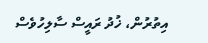އިތުރުން، ޚުދު ރައީސް ސާލިހުވެސް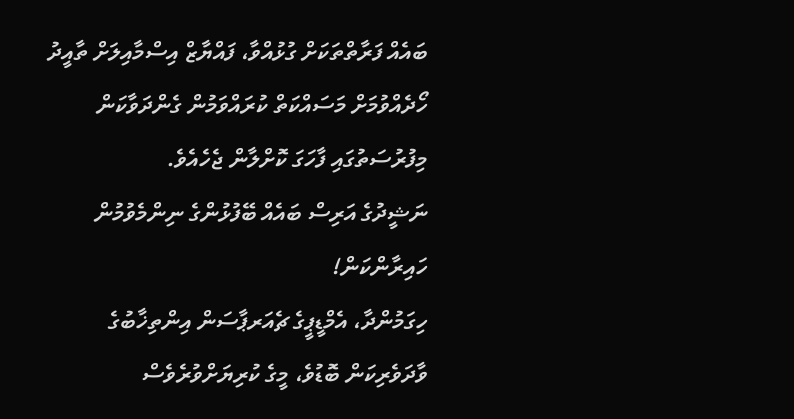ބައެއް ފަރާތްތަކަށް ގުޅުއްވާ، ފައްޔާޒް އިސްމާއިލަށް ތާއީދު ހޯދެއްވުމަށް މަސައްކަތް ކުރައްވަމުން ގެންދަވާކަން މިފުރުސަތުގައި ފާހަގަ ކޮށްލާން ޖެހެއެވެ.
ނަޝީދުގެ އަރިސް ބައެއް ބޭފުޅުންގެ ނިންމެވުމުން ހައިރާންކަން!
ހިގަމުންދާ، އެމްޑީޕީގެ ޗެއަރޕާސަން އިންތިޚާބުގެ ވާދަވެރިކަން ބޮޑުވެ، މީގެ ކުރިޔަށްވުރެވެސް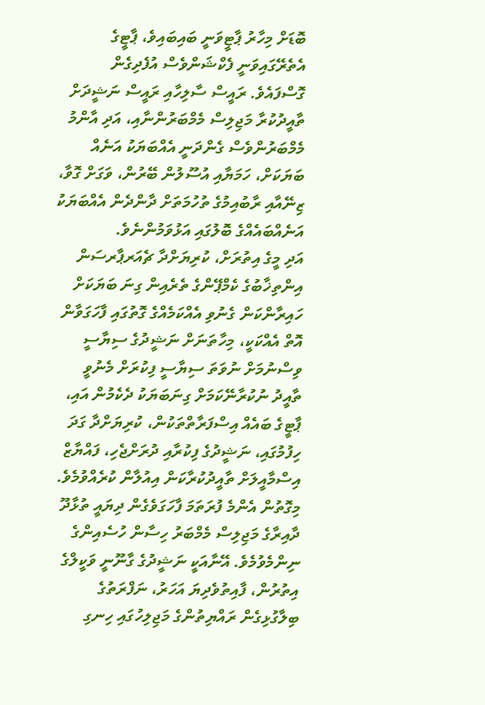ބޮޑަށް މިހާރު ޕާޓީވަނީ ބައިބައިވެ، ޕާޓީގެ އެތެރޭގައިވަނީ ފެކްޝަންވެސް އުފެދިގެން ގޮސްފައެވެ. ރައީސް ސާލިހާއި ރައީސް ނަޝީދަށް ތާއީދުކުރާ މަޖިލިސް މެމްބަރުންނާއި، އަދި އާންމު މެމްބަރުންވެސް ގެންދަނީ އެއްބަޔަކު އަނެއް ބަޔަކަށް، ހަމަޔާއި އުސޫލުން ބޭރުން، ވަގަށް ގޮވާ، ޒިނޭއާއި ރާބުއިމުގެ ތުހުމަތަށް ދާންދެން އެއްބަޔަކު އަނެއްބައެއްގެ ބޮލުގައި އަޅުވަމުންނެވެ.
އަދި މީގެ އިތުރަށް، ކުރިޔަށްދާ ޗެއަރޕާރސަން އިންތިޚާބުގެ ކެމްޕޭންގެ ތެރެއިން ގިނަ ބަޔަކަށް ހައިރާންކަން ގެނުވި އެއްކަމެއްގެ ގޮތުގައި ފާހަގަވާން އޮތް އެއްކަކީ، މިހާތަނަށް ނަޝީދުގެ ސިޔާސީ ވިސްނުމަށް ނުވަތަ ސިޔާސީ ފިކުރަށް މެނުވީ ތާއީދު ނުކުރާނޭކަމަށް ގިނަބަޔަކު ދެކެމުން އައި، ޕާޓީގެ ބައެއް އިސްފަރާތްތަކުން، ކުރިޔަށްދާ ގަދަ ހިފުމުގައި، ނަޝީދުގެ ފިކުރާއި ދުރަށްޖެހި، ފައްޔާޒް އިސްމާއީލަށް ތާއީދުކުރާކަން އިއުލާން ކުރެއްވުމެވެ.
މިގޮތުން އެންމެ ފުރަތަމަ ފާހަގަވެގެން ދިޔައީ ތުޅާދޫ ދާއިރާގެ މަޖިލިސް މެމްބަރު ހިސާން ހުސެއިންގެ ނިންމެވުމެވެ. އޭނާއަކީ ނަޝީދުގެ ގާނޫނީ ވަކީލްގެ އިތުރުން، ފާއިތުވެދިޔަ އަހަރު، ނަފްރަތުގެ ބިލާގުޅިގެން ރައްޔިތުންގެ މަޖިލިހުގައި ހިނގި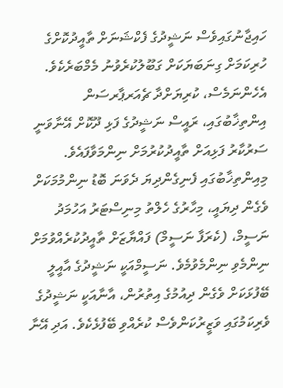ހައިޖާނުގައިވެސް ނަޝީދުގެ ފެކްޝަނަށް ތާއީދުކޮށްގެ ހުރިކަމަށް ގިނަބަޔަކަށް ގަބޫލުކުރެވުނު މެމްބަރެކެވެ.
އެހެންނަމެސް، ކުރިޔަށްދާ ޗެއަރޕާރސަން އިންތިޚާބުގައި، ރައީސް ނަޝީދުގެ ފަޅި ދޫކޮށް އޭނާވަނީ ސަރުކާރު ފަޅިއަށް ތާއީދުކުރުމަށް ނިންމަވާފައެވެ.
މިއިންތިޚާބުގައި ފެނިގެންދިޔަ ދެވަނަ ބޮޑު ނިންމުމަކަށް ވެގެން ދިޔައީ، މިހާރުގެ ހެލްތު މިނިސްޓަރު އަހުމަދު ނަސީމް، (ކެރަފާ ނަސީމް) ފައްޔާޒަށް ތާއީދުކުރެއްވުމަށް ނިންމެވި ނިންމެވުމެވެ. ނަސީމްއަކީ ނަޝީދުގެ އާއީލީ ބޭފުޅަކަށް ވެގެން ދިއުމުގެ އިތުރުން، އާނާއަކީ ނަޝީދުގެ ވެރިކަމުގައި ވަޒީރުކަންވެސް ކުރެއްވި ބޭފުޅެކެވެ. އަދި އޭނާ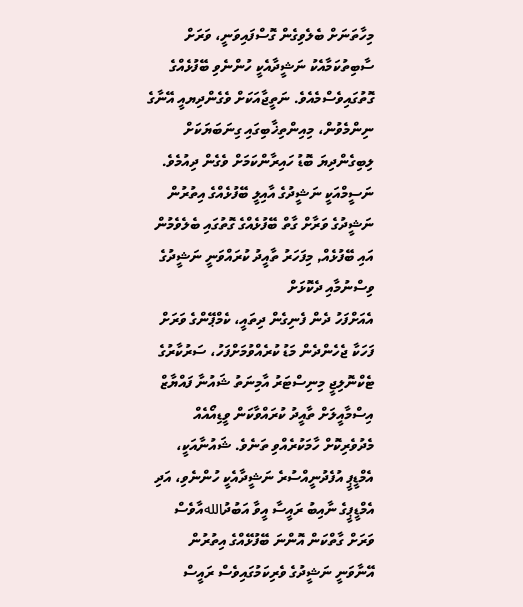މިހާތަނަށް ބެލެވިގެން ގޮސްފައިވަނީ، ވަރަށް ސާބިތުކަމާއެކު ނަޝީދާއެކީ ހުންނެވި ބޭފުޅެއްގެ ގޮތުގައިވެސްމެއެވެ. ނަތީޖާއަކަށް ވެގެންދިޔއީ އޭނާގެ ނިންމެވުން، މިއިންތިޚާބިގައި ގިނަބަޔަކަށް ލިބިގެންދިޔަ ބޮޑު ހައިރާންކަމަށް ވެގެން ދިއުމެވެ.
ނަސީމްއަކީ ނަޝީދުގެ އާއިލީ ބޭފުޅެއްގެ އިތުރުން ނަޝީދުގެ ވަރާށް ގާތް ބޭފުޅެއްގެ ގޮތުގައި ބެލެވެމުން އައި ބޭފުޅެއް, މިފަހަރު ތާއީދު ކުރައްވަނީ ނަޝީދުގެ ވިސްނުމާއި ދެކޮޅަށް
އެއަށްފަހު ދެން ފެނިގެން ދިތައީ، ކެމްޕޭންގެ ވަރަށް ފަހަކާ ޖެހެންދެން މަޑު ކުރެއްވުމަށްފަހު، ސަރުކާރުގެ ޓެކްނޮލިޖީ މިނިސްޓަރު އާމިނަތު ޝައުނާ ފައްޔާޒް އިސްމާއީލަށް ތާއީދު ކުރައްވާކަން ވީޑިއޯއެއް މެދުވެރިކޮށް ހާމަކުރެއްވި ތަނެވެ. ޝައުނާއަކީ، އެމްޑީޕީ އުފެދުނީއްސުރެ ނަޝީދާއެކީ ހުންނެވި، އަދި އެމްޑީޕީގެ ނާއިބު ރައީސާ އީވާ އަބުދުاللهއާވެސް ވަރަށް ގާތްކަން އޮންނަ ބޭފުޅޭއްގެ އިތުރުން އޭނާވަނީ ނަޝީދުގެ ވެރިކަމުގައިވެސް ރައީސް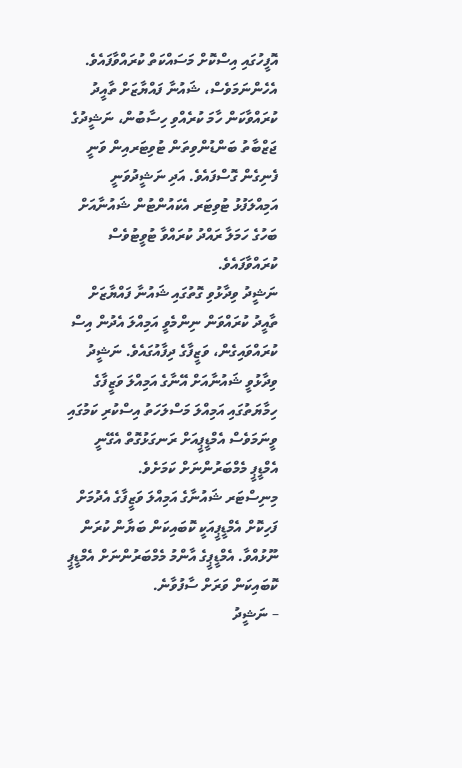އޮފީހުގައި އިސްކޮށް މަސައްކަތް ކުރައްވާފައެވެ.
އެހެންނަމަވެސް، ޝައުނާ ފައްޔާޒަށް ތާއީދު ކުރައްވާކަން ހާމަ ކުރެއްވި ހިސާބުން، ނަޝީދުގެ ޖަޒްބާތު ބަންޑުންވިތަން ޓުވިޓަރއިން ވަނީ ފެނިގެން ގޮސްފައެވެ. އަދި ނަޝީދުވަނީ އަމިއްލަފުޅު ޓުވިޓަރ އެކައުންޓުން ޝައުނާއަށް ބަހުގެ ހަމަލާ ރައްދު ކުރައްވާ ޓުވީޓުވެސް ކުރައްވާފައެވެ.
ނަޝީދު ވިދާޅުވި ގޮތުގައި ޝައުނާ ފައްޔާޒަށް ތާއީދު ކުރައްވަން ނިންމެވީ އަމިއްލަ އެދުން އިސް ކުރައްވައިގެން، ވަޒީފާގެ ދިފާއުގައެވެ. ނަޝީދު ވިދާޅުވީ ޝައުނާއަށް އޭނާގެ އަމިއްލަ ވަޒީފާގެ ހިމާޔަތުގައި އަމިއްލަ މަސްލަހަތު އިސްކުރި ކަމުގައި ވީނަމަވެސް އެމްޑީޕީއަށް ރަނގަޅުގޮތް އެގޭނީ އެމްޑީޕީ މެމްބަރުންނަށް ކަމަށެވެ.
މިނިސްޓަރ ޝައުނާގެ އަމިއްލަ ވަޒީފާގެ އެދުމަށް ފަހިކޮށް އެމްޑީޕީއަކީ ކޮބައިކަން ބަޔާން ކުރަން ނޫޅުއްވާ. އެމްޑީޕީގެ އާންމު މެމްބަރުންނަށް އެމްޑީޕީ ކޮބައިކަން ވަރަށް ސާފުވާނެ.
– ނަޝީދު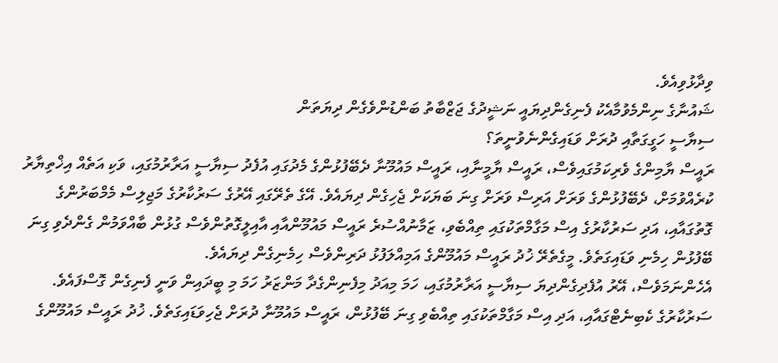ވިދާޅުވިއެވެ.
ޝައުނާގެ ނިންމެވުމާއެކު ފެނިގެންދިޔައީ ނަޝީދުގެ ޖަޒްބާތު ބަންޑުންވެގެން ދިޔަތަން
ސިޔާސީ ހަގީގަތާއި ދުރަށް ވަޑައިގެންނެވުނީތަ؟
ރައީސް ޔާމިންގެ ވެރިކަމުގައިވެސް، ރައީސް ޔާމީނާއި، ރައީސް މައުމޫނާ ދެބޭފުޅުންގެ މެދުގައި އުފެދު ސިޔާސީ އަރާރުމުގައި، ވަކި އަތެއް އިޚްތިޔާރު ކުރެއްވުމަށް، ދެބޭފުޅުންގެ ވަރަށް އަރިސް ވަރަށް ގިނަ ބަޔަކަށް ޖެހިގެން ދިޔައެވެ. އޭގެ ތެރޭގައި އޭރުގެ ސަރުކާރުގެ މަޖިލިސް މެމްބަރުންގެ ގޮތުގައާއި، އަދި ސަރުކާރުގެ އިސް މަގާމްތަކުގައި ތިއްބެވި، ޒަމާނުއްސުރެ ރައީސް މައުމޫންއާއި އާއިލީގޮތުންވެސް ގުޅުން ބާއްވަމުން ގެންދެވި ގިނަ ބޭފުޅުން ހިމެނި ވަޑައިގަތެވެ. މީގެތެރޭ ޚުދު ރައީސް މައުމޫންގެ އަމިއްލަފުޅު ދަރިންވެސް ހިމެނިގެން ދިޔައެވެ.
އެހެންނަމަވެސް، އޭރު އުފެދިގެންދިޔަ ސިޔާސީ އަރާރުމުގައި، ހަމަ މިއަދު މިފެނިންގެދާ މަންޒަރު ހަމަ މި ބީދައިން ވަނީ ފެނިގެން ގޮސްފައެވެ. ސަރުކާރުގެ ކެބިނެޓްގައާއި، އަދި އިސް މަގާމްތަކުގައި ތިއްބެވި ގިނަ ބޭފުޅުން، ރައީސް މައުމޫނާ ދުރަށް ޖެހިވަޑައިގަތެވެ. ޚުދު ރައީސް މައުމޫންގެ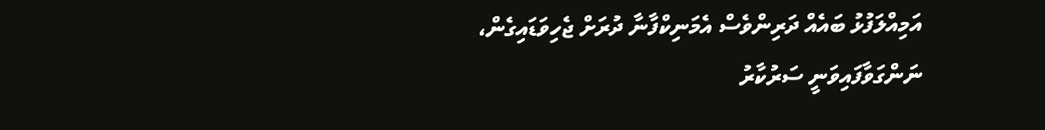އަމިއްލަފުޅު ބައެއް ދަރިންވެސް އެމަނިކްފާނާ ދުރަށް ޖެހިވަޑައިގެން، ނަންގަވާފައިވަނީ ސަރުކާރު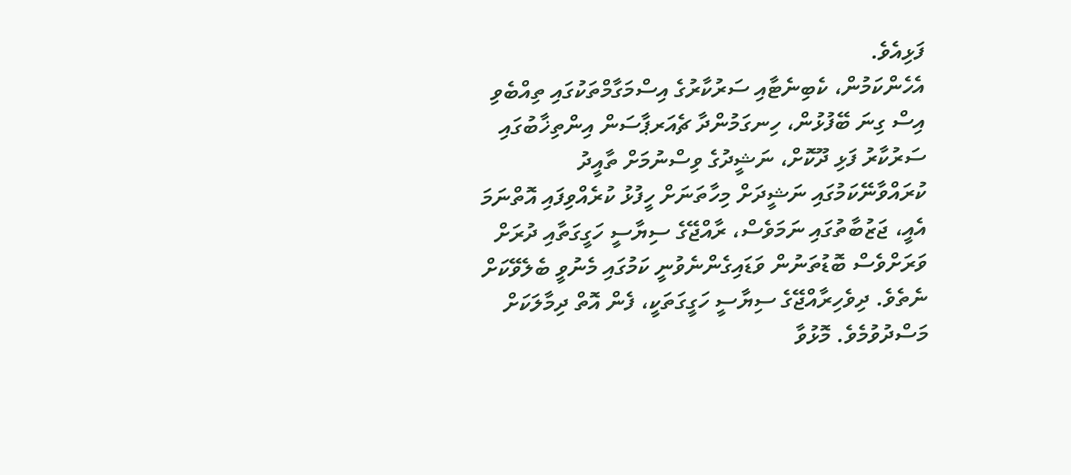ފަޅިއެވެ.
އެހެންކަމުން، ކެބިނެޓާއި ސަރުކާރުގެ އިސްމަގާމްތަކުގައި ތިއްބެވި އިސް ގިނަ ބޭފުޅުން، ހިނގަމުންދާ ޗެއަރޕާސަން އިންތިޚާބުގައި ސަރުކާރު ފަޅި ދޫކޮށް، ނަޝީދުގެ ވިސްނުމަށް ތާއީދު ކުރައްވާނޭކަމުގައި ނަޝީދަށް މިހާތަނަށް ހީފުޅު ކުރެއްވިފައި އޮތްނަމަ އެއީ، ޖަޒުބާތުގައި ނަމަވެސް، ރާއްޖޭގެ ސިޔާސީ ހަގީގަތާއި ދުރަށް ވަރަށްވެސް ބޮޑުތަނުން ވަޑައިގެންނެވުނީ ކަމުގައި މެނުވީ ބެލެވޭކަށް ނެތެވެ. ދިވެހިރާއްޖޭގެ ސިޔާސީ ހަގީގަތަކީ، ފެން އޮތް ދިމާލަކަށް މަސްދުވުމެވެ. މޮޅުވާ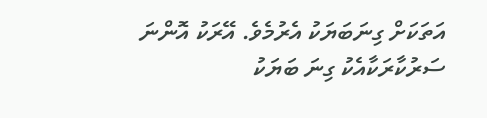އަތަކަށް ގިނަބަޔަކު އެރުމެވެ. އޭރަކު އޮންނަ ސަރުކާރަކާއެކު ގިނަ ބަޔަކު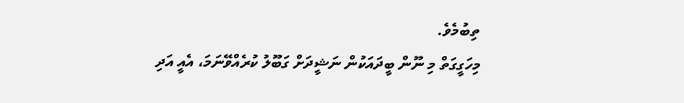ތިބުމެވެ.
މިހަގީގަތް މި ނޫން ބީދައަކުން ނަޝީދަށް ގަބޫލު ކުރެއްވޭނަމަ، އެއީ އަދި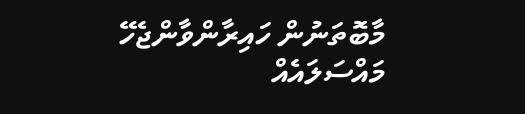މާބޮތަނުން ހައިރާންވާންޖެހޭ މައްސަލައެއް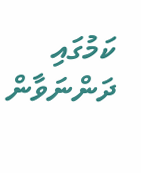ކަމުގައި ދަންނަވާން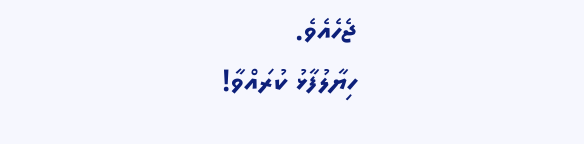ޖެހެއެވެ.
ހިޔާލުފާޅު ކުރައްވާ!